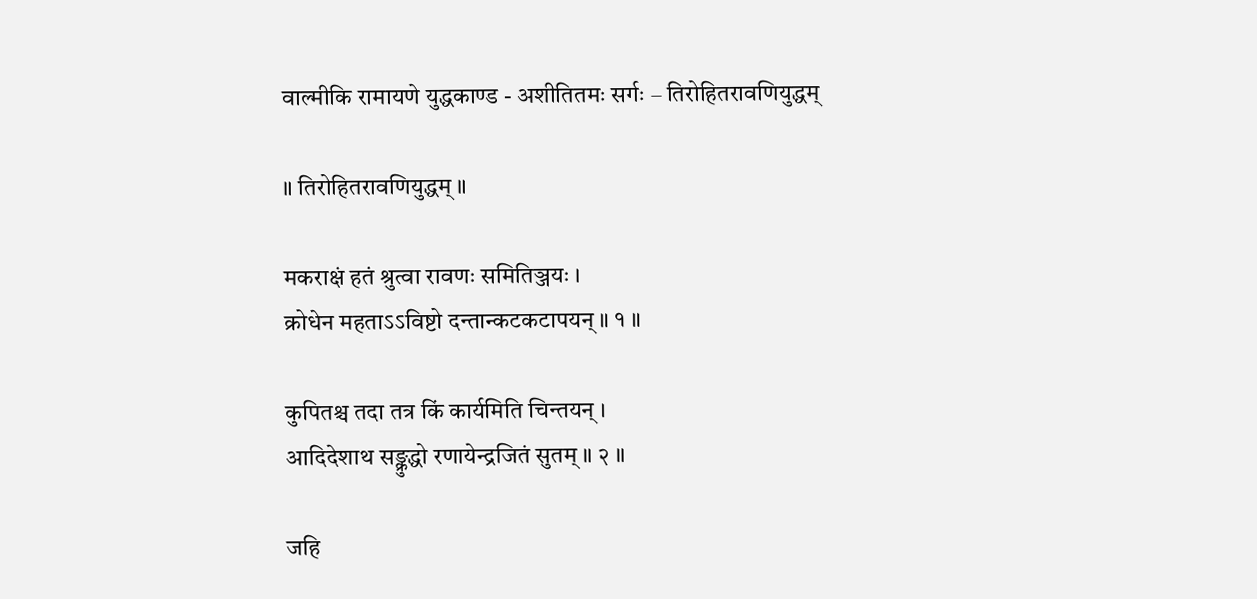वाल्मीकि रामायणे युद्धकाण्ड - अशीतितमः सर्गः – तिरोहितरावणियुद्धम्

॥ तिरोहितरावणियुद्धम् ॥

मकराक्षं हतं श्रुत्वा रावणः समितिञ्जयः ।
क्रोधेन महताऽऽविष्टो दन्तान्कटकटापयन् ॥ १ ॥

कुपितश्च तदा तत्र किं कार्यमिति चिन्तयन् ।
आदिदेशाथ सङ्क्रुद्धो रणायेन्द्रजितं सुतम् ॥ २ ॥

जहि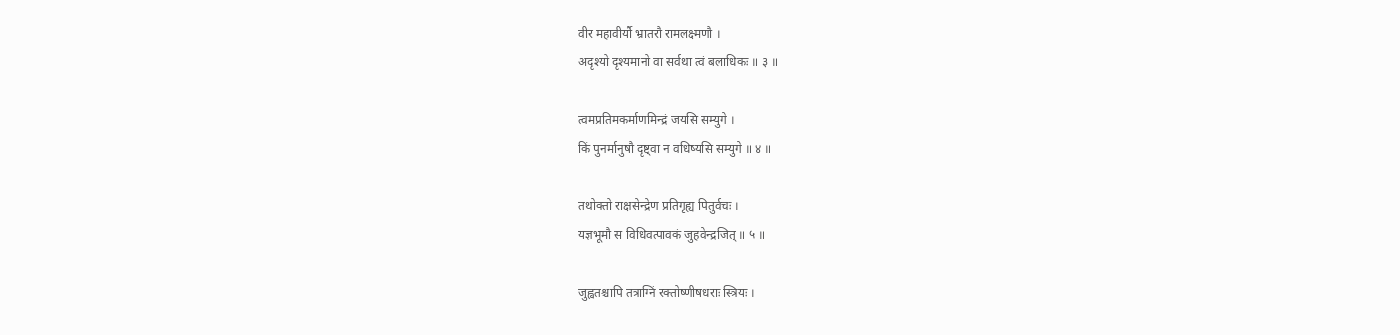वीर महावीर्यौ भ्रातरौ रामलक्ष्मणौ ।
अदृश्यो दृश्यमानो वा सर्वथा त्वं बलाधिकः ॥ ३ ॥

त्वमप्रतिमकर्माणमिन्द्रं जयसि सम्युगे ।
किं पुनर्मानुषौ दृष्ट्वा न वधिष्यसि सम्युगे ॥ ४ ॥

तथोक्तो राक्षसेन्द्रेण प्रतिगृह्य पितुर्वचः ।
यज्ञभूमौ स विधिवत्पावकं जुहवेन्द्रजित् ॥ ५ ॥

जुह्वतश्चापि तत्राग्निं रक्तोष्णीषधराः स्त्रियः ।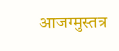आजग्मुस्तत्र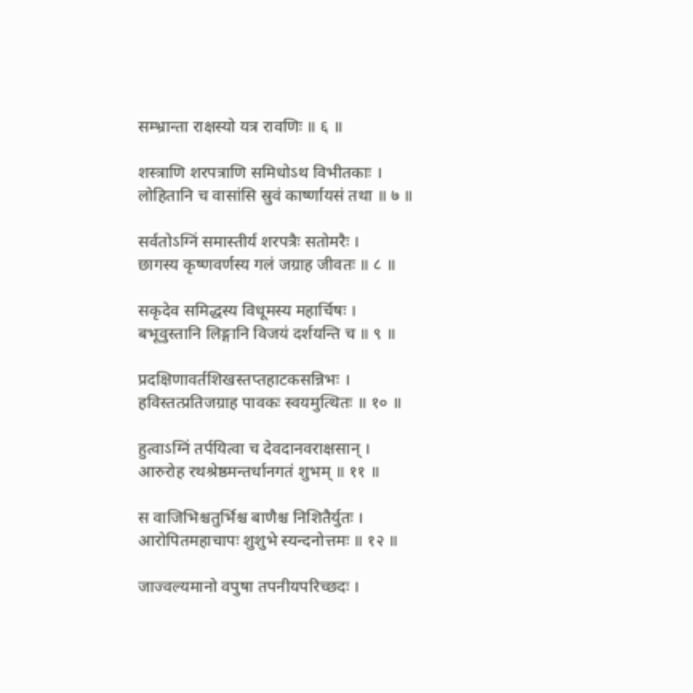सम्भ्रान्ता राक्षस्यो यत्र रावणिः ॥ ६ ॥

शस्त्राणि शरपत्राणि समिधोऽथ विभीतकाः ।
लोहितानि च वासांसि स्रुवं कार्ष्णायसं तथा ॥ ७ ॥

सर्वतोऽग्निं समास्तीर्य शरपत्रैः सतोमरैः ।
छागस्य कृष्णवर्णस्य गलं जग्राह जीवतः ॥ ८ ॥

सकृदेव समिद्धस्य विधूमस्य महार्चिषः ।
बभूवुस्तानि लिङ्गानि विजयं दर्शयन्ति च ॥ ९ ॥

प्रदक्षिणावर्तशिखस्तप्तहाटकसन्निभः ।
हविस्तत्प्रतिजग्राह पावकः स्वयमुत्थितः ॥ १० ॥

हुत्वाऽग्निं तर्पयित्वा च देवदानवराक्षसान् ।
आरुरोह रथश्रेष्ठमन्तर्धानगतं शुभम् ॥ ११ ॥

स वाजिभिश्चतुर्भिश्च बाणैश्च निशितैर्युतः ।
आरोपितमहाचापः शुशुभे स्यन्दनोत्तमः ॥ १२ ॥

जाज्वल्यमानो वपुषा तपनीयपरिच्छदः ।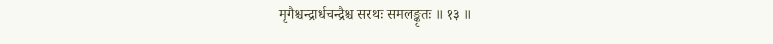मृगैश्चन्द्रार्धचन्द्रैश्च सरथः समलङ्कृतः ॥ १३ ॥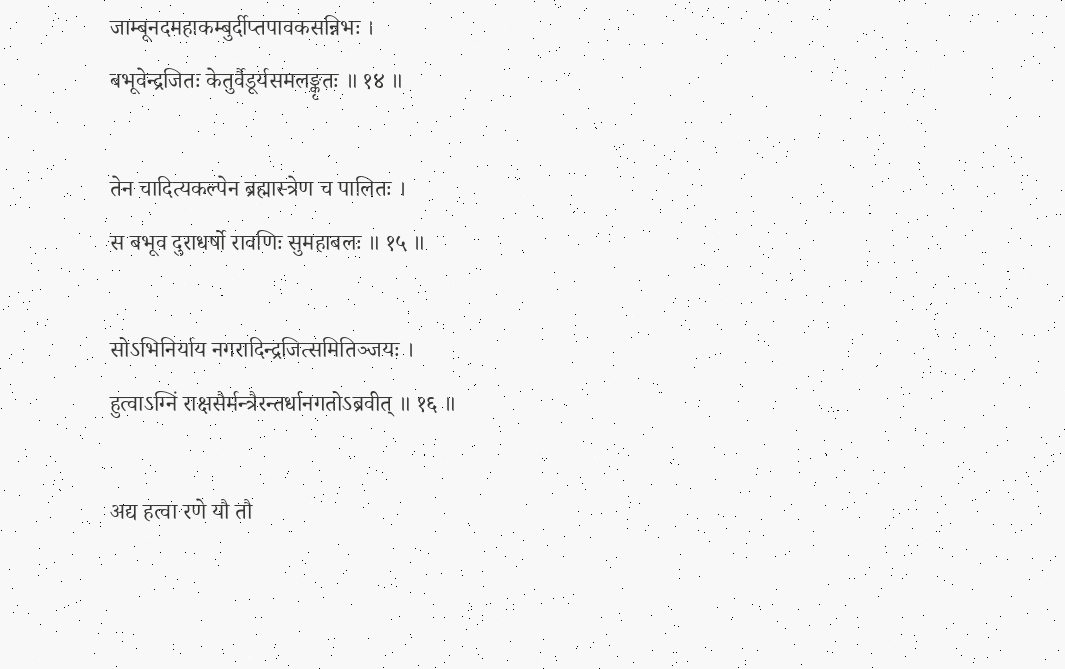जाम्बूनदमहाकम्बुर्दीप्तपावकसन्निभः ।
बभूवेन्द्रजितः केतुर्वैडूर्यसमलङ्कृतः ॥ १४ ॥

तेन चादित्यकल्पेन ब्रह्मास्त्रेण च पालितः ।
स बभूव दुराधर्षो रावणिः सुमहाबलः ॥ १५ ॥

सोऽभिनिर्याय नगरादिन्द्रजित्समितिञ्जयः ।
हुत्वाऽग्निं राक्षसैर्मन्त्रैरन्तर्धानगतोऽब्रवीत् ॥ १६ ॥

अद्य हत्वा रणे यौ तौ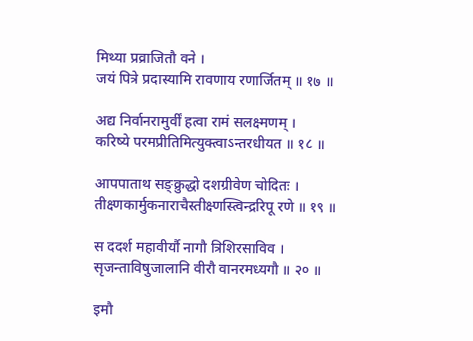मिथ्या प्रव्राजितौ वने ।
जयं पित्रे प्रदास्यामि रावणाय रणार्जितम् ॥ १७ ॥

अद्य निर्वानरामुर्वीं हत्वा रामं सलक्ष्मणम् ।
करिष्ये परमप्रीतिमित्युक्त्वाऽन्तरधीयत ॥ १८ ॥

आपपाताथ सङ्क्रुद्धो दशग्रीवेण चोदितः ।
तीक्ष्णकार्मुकनाराचैस्तीक्ष्णस्त्विन्द्ररिपू रणे ॥ १९ ॥

स ददर्श महावीर्यौ नागौ त्रिशिरसाविव ।
सृजन्ताविषुजालानि वीरौ वानरमध्यगौ ॥ २० ॥

इमौ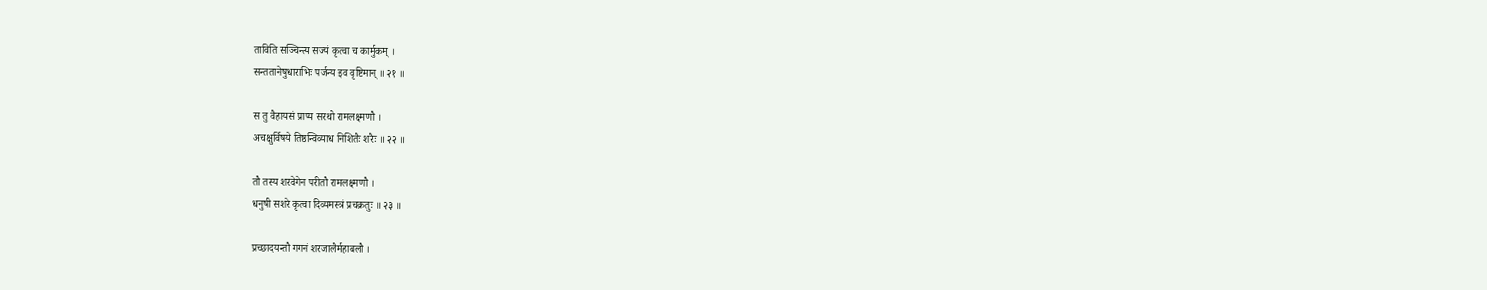ताविति सञ्चिन्त्य सज्यं कृत्वा च कार्मुकम् ।
सन्ततानेषुधाराभिः पर्जन्य इव वृष्टिमान् ॥ २१ ॥

स तु वैहायसं प्राप्य सरथो रामलक्ष्मणौ ।
अचक्षुर्विषये तिष्ठन्विव्याध निशितैः शरैः ॥ २२ ॥

तौ तस्य शरवेगेन परीतौ रामलक्ष्मणौ ।
धनुषी सशरे कृत्वा दिव्यमस्त्रं प्रचक्रतुः ॥ २३ ॥

प्रच्छादयन्तौ गगनं शरजालैर्महाबलौ ।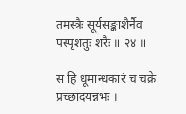तमस्त्रैः सूर्यसङ्काशैर्नैव पस्पृशतुः शरैः ॥ २४ ॥

स हि धूमान्धकारं च चक्रे प्रच्छादयन्नभः ।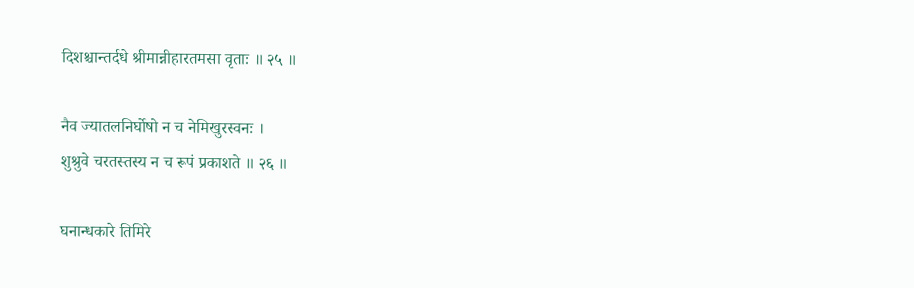दिशश्चान्तर्दधे श्रीमान्नीहारतमसा वृताः ॥ २५ ॥

नैव ज्यातलनिर्घोषो न च नेमिखुरस्वनः ।
शुश्रुवे चरतस्तस्य न च रूपं प्रकाशते ॥ २६ ॥

घनान्धकारे तिमिरे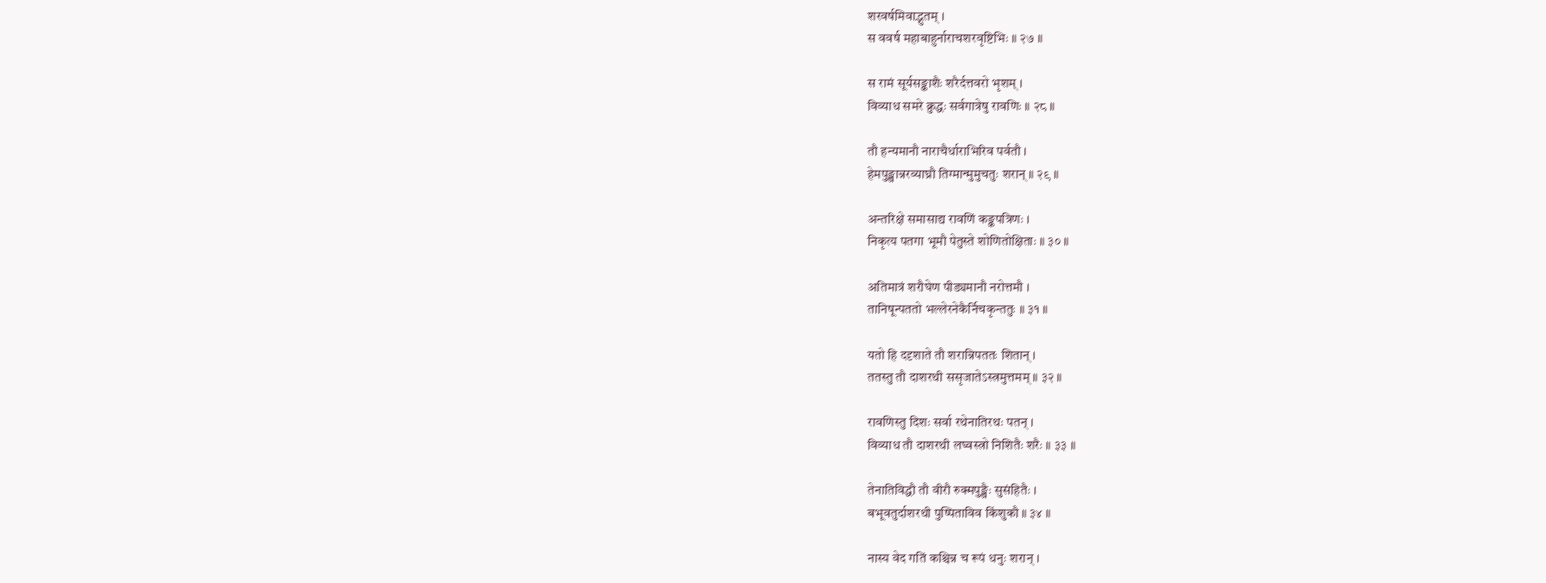शरवर्षमिवाद्भुतम् ।
स ववर्ष महाबाहुर्नाराचशरवृष्टिभिः ॥ २७ ॥

स रामं सूर्यसङ्काशैः शरैर्दत्तवरो भृशम् ।
विव्याध समरे क्रुद्धः सर्वगात्रेषु रावणिः ॥ २८ ॥

तौ हन्यमानौ नाराचैर्धाराभिरिव पर्वतौ ।
हेमपुङ्खान्नरव्याघ्रौ तिग्मान्मुमुचतुः शरान् ॥ २९ ॥

अन्तरिक्षे समासाद्य रावणिं कङ्कपत्रिणः ।
निकृत्य पतगा भूमौ पेतुस्ते शोणितोक्षिताः ॥ ३० ॥

अतिमात्रं शरौघेण पीड्यमानौ नरोत्तमौ ।
तानिषून्पततो भल्लेरनेकैर्निचकृन्ततुः ॥ ३१ ॥

यतो हि ददृशाते तौ शरान्निपततः शितान् ।
ततस्तु तौ दाशरथी ससृजातेऽस्त्रमुत्तमम् ॥ ३२ ॥

रावणिस्तु दिशः सर्वा रथेनातिरथः पतन् ।
विव्याध तौ दाशरथी लघ्वस्त्रो निशितैः शरैः ॥ ३३ ॥

तेनातिविद्धौ तौ वीरौ रुक्मपुङ्खैः सुसंहितैः ।
बभूवतुर्दाशरथी पुष्पिताविव किंशुकौ ॥ ३४ ॥

नास्य वेद गतिं कश्चिन्न च रूपं धनुः शरान् ।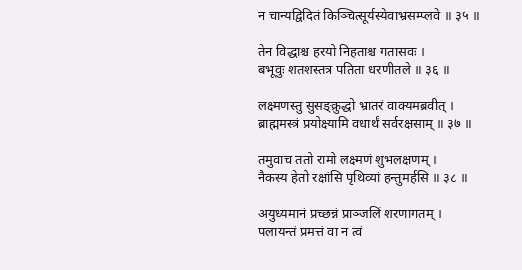न चान्यद्विदितं किञ्चित्सूर्यस्येवाभ्रसम्प्लवे ॥ ३५ ॥

तेन विद्धाश्च हरयो निहताश्च गतासवः ।
बभूवुः शतशस्तत्र पतिता धरणीतले ॥ ३६ ॥

लक्ष्मणस्तु सुसङ्क्रुद्धो भ्रातरं वाक्यमब्रवीत् ।
ब्राह्ममस्त्रं प्रयोक्ष्यामि वधार्थं सर्वरक्षसाम् ॥ ३७ ॥

तमुवाच ततो रामो लक्ष्मणं शुभलक्षणम् ।
नैकस्य हेतो रक्षांसि पृथिव्यां हन्तुमर्हसि ॥ ३८ ॥

अयुध्यमानं प्रच्छन्नं प्राञ्जलिं शरणागतम् ।
पलायन्तं प्रमत्तं वा न त्वं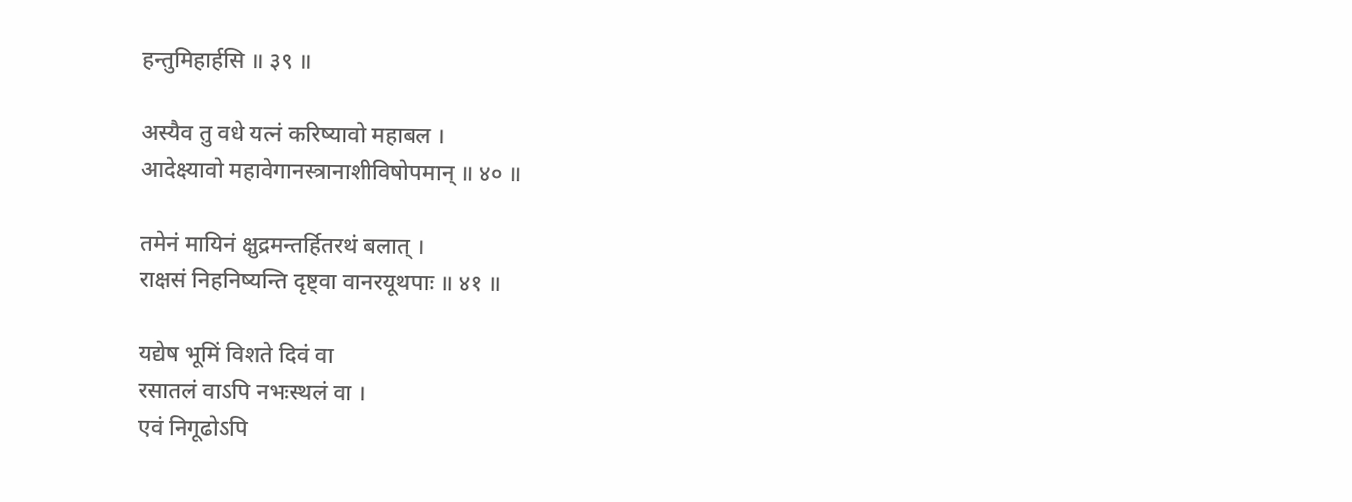हन्तुमिहार्हसि ॥ ३९ ॥

अस्यैव तु वधे यत्नं करिष्यावो महाबल ।
आदेक्ष्यावो महावेगानस्त्रानाशीविषोपमान् ॥ ४० ॥

तमेनं मायिनं क्षुद्रमन्तर्हितरथं बलात् ।
राक्षसं निहनिष्यन्ति दृष्ट्वा वानरयूथपाः ॥ ४१ ॥

यद्येष भूमिं विशते दिवं वा
रसातलं वाऽपि नभःस्थलं वा ।
एवं निगूढोऽपि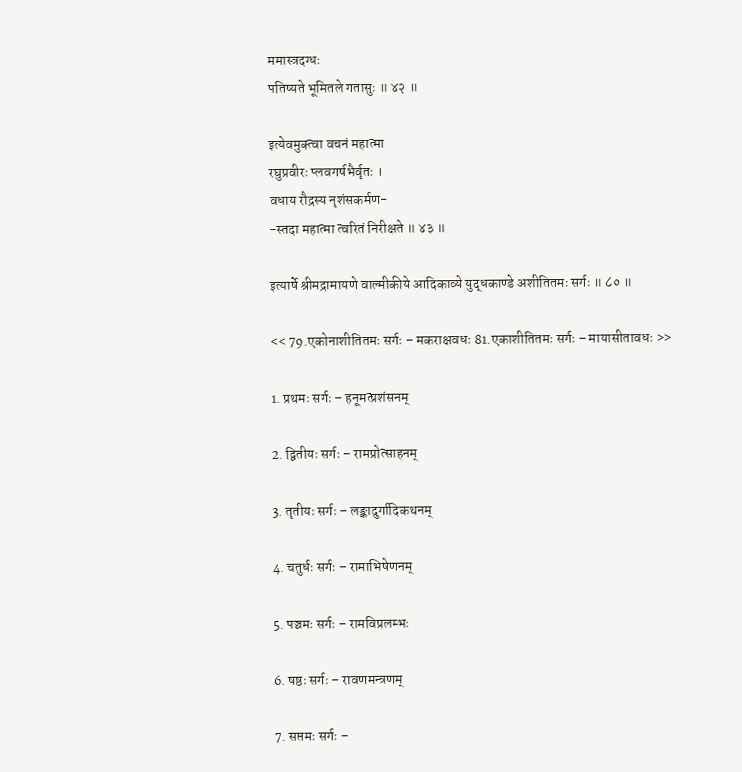ममास्त्रदग्धः
पतिष्यते भूमितले गतासुः ॥ ४२ ॥

इत्येवमुक्त्वा वचनं महात्मा
रघुप्रवीरः प्लवगर्षभैर्वृतः ।
वधाय रौद्रस्य नृशंसकर्मण-
-स्तदा महात्मा त्वरितं निरीक्षते ॥ ४३ ॥

इत्यार्षे श्रीमद्रामायणे वाल्मीकीये आदिकाव्ये युद्धकाण्डे अशीतितमः सर्गः ॥ ८० ॥

<< 79.एकोनाशीतितमः सर्गः – मकराक्षवधः 81.एकाशीतितमः सर्गः – मायासीतावधः >>

1. प्रथमः सर्गः – हनूमत्प्रशंसनम्

2. द्वितीयः सर्गः – रामप्रोत्साहनम्

3. तृतीयः सर्गः – लङ्कादुर्गादिकथनम्

4. चतुर्धः सर्गः – रामाभिषेणनम्

5. पञ्चमः सर्गः – रामविप्रलम्भः

6. षष्ठः सर्गः – रावणमन्त्रणम्

7. सप्तमः सर्गः –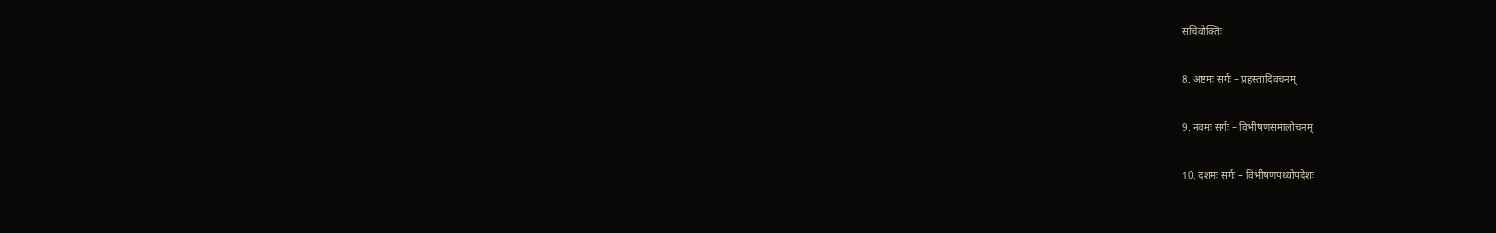सचिवोक्तिः

8. अष्टमः सर्गः – प्रहस्तादिवचनम्

9. नवमः सर्गः – विभीषणसमालोचनम्

10. दशमः सर्गः – विभीषणपथ्योपदेशः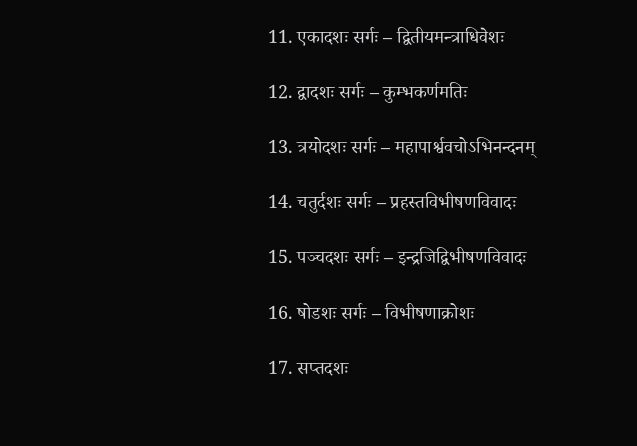11. एकादशः सर्गः – द्वितीयमन्त्राधिवेशः

12. द्वादशः सर्गः – कुम्भकर्णमतिः

13. त्रयोदशः सर्गः – महापार्श्ववचोऽभिनन्दनम्

14. चतुर्दशः सर्गः – प्रहस्तविभीषणविवादः

15. पञ्चदशः सर्गः – इन्द्रजिद्विभीषणविवादः

16. षोडशः सर्गः – विभीषणाक्रोशः

17. सप्तदशः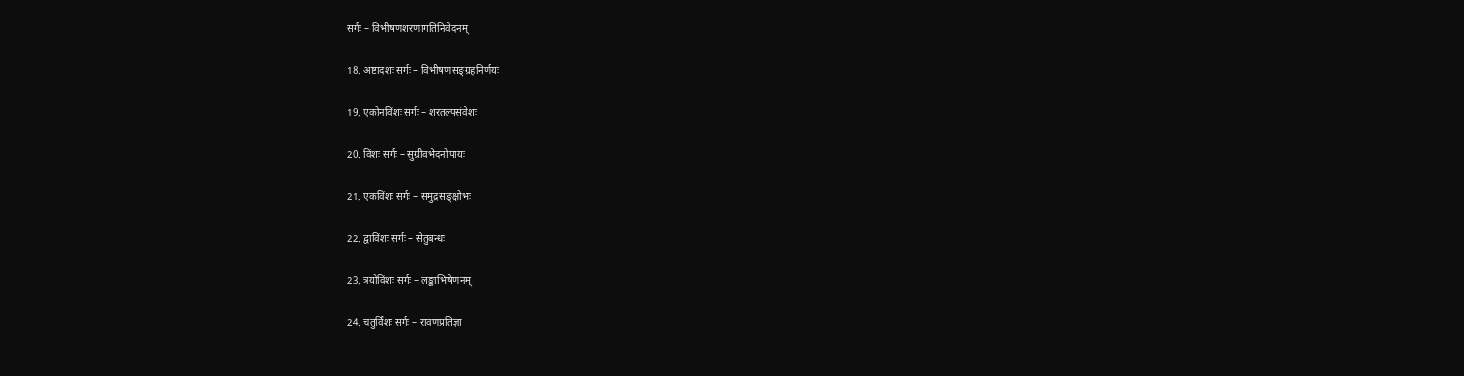सर्गः – विभीषणशरणागतिनिवेदनम्

18. अष्टादशः सर्गः – विभीषणसङ्ग्रहनिर्णयः

19. एकोनविंशः सर्गः – शरतल्पसंवेशः

20. विंशः सर्गः – सुग्रीवभेदनोपायः

21. एकविंशः सर्गः – समुद्रसङ्क्षोभः

22. द्वाविंशः सर्गः – सेतुबन्धः

23. त्रयोविंशः सर्गः – लङ्काभिषेणनम्

24. चतुर्विंशः सर्गः – रावणप्रतिज्ञा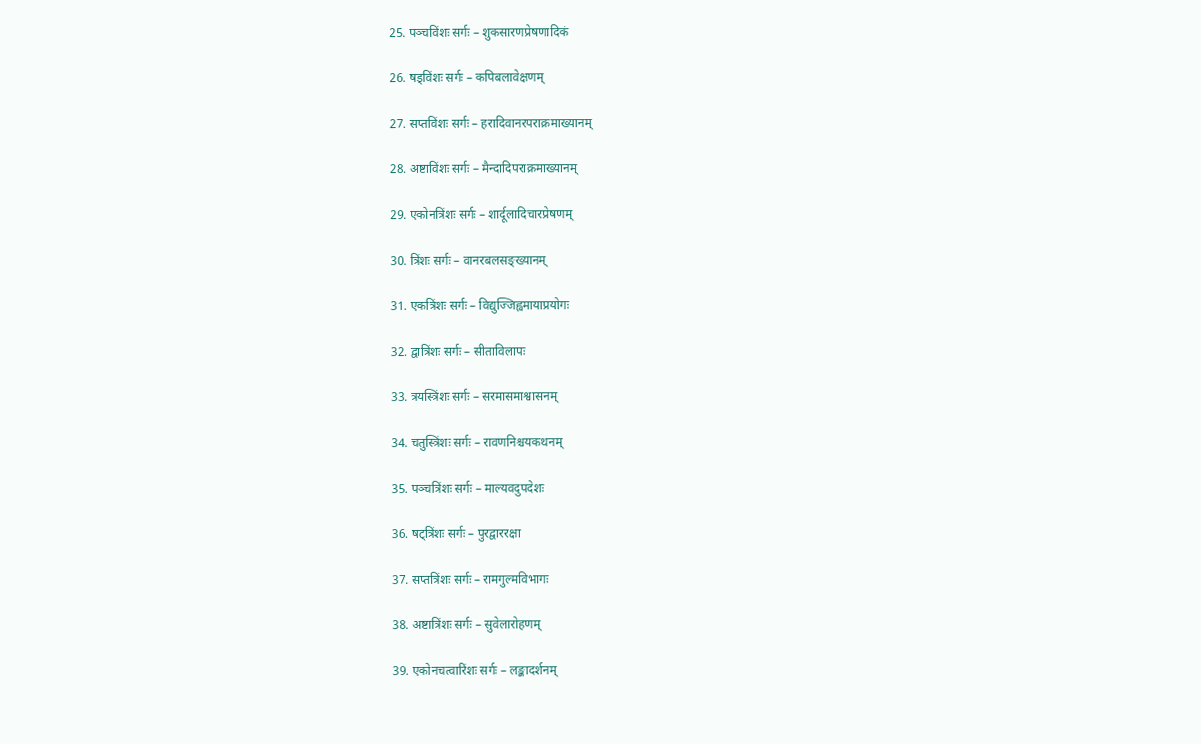25. पञ्चविंशः सर्गः – शुकसारणप्रेषणादिकं

26. षड्विंशः सर्गः – कपिबलावेक्षणम्

27. सप्तविंशः सर्गः – हरादिवानरपराक्रमाख्यानम्

28. अष्टाविंशः सर्गः – मैन्दादिपराक्रमाख्यानम्

29. एकोनत्रिंशः सर्गः – शार्दूलादिचारप्रेषणम्

30. त्रिंशः सर्गः – वानरबलसङ्ख्यानम्

31. एकत्रिंशः सर्गः – विद्युज्जिह्वमायाप्रयोगः

32. द्वात्रिंशः सर्गः – सीताविलापः

33. त्रयस्त्रिंशः सर्गः – सरमासमाश्वासनम्

34. चतुस्त्रिंशः सर्गः – रावणनिश्चयकथनम्

35. पञ्चत्रिंशः सर्गः – माल्यवदुपदेशः

36. षट्त्रिंशः सर्गः – पुरद्वाररक्षा

37. सप्तत्रिंशः सर्गः – रामगुल्मविभागः

38. अष्टात्रिंशः सर्गः – सुवेलारोहणम्

39. एकोनचत्वारिंशः सर्गः – लङ्कादर्शनम्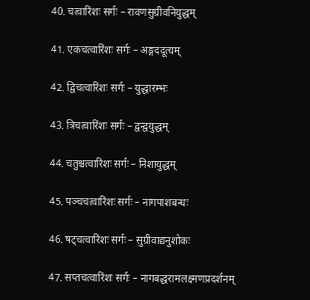40. चत्वारिंशः सर्गः – रावणसुग्रीवनियुद्धम्

41. एकचत्वारिंशः सर्गः – अङ्गददूत्यम्

42. द्विचत्वारिंशः सर्गः – युद्धारम्भः

43. त्रिचत्वारिंशः सर्गः – द्वन्द्वयुद्धम्

44. चतुश्चत्वारिंशः सर्गः – निशायुद्धम्

45. पञ्चचत्वारिंशः सर्गः – नागपाशबन्धः

46. षट्चत्वारिंशः सर्गः – सुग्रीवाद्यनुशोकः

47. सप्तचत्वारिंशः सर्गः – नागबद्धरामलक्ष्मणप्रदर्शनम्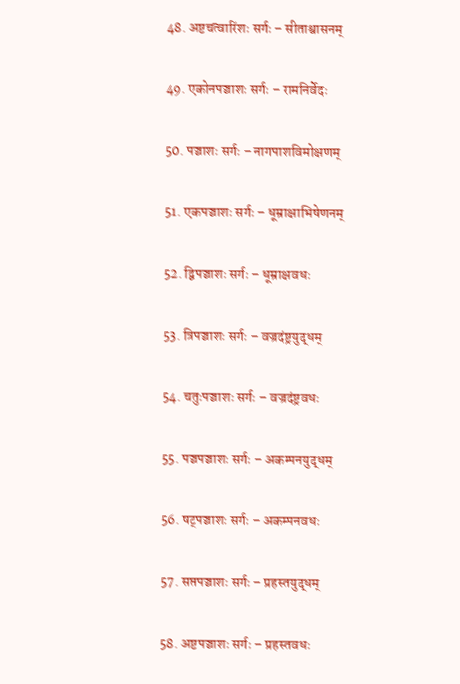48. अष्टचत्वारिंशः सर्गः – सीताश्वासनम्

49. एकोनपञ्चाशः सर्गः – रामनिर्वेदः

50. पञ्चाशः सर्गः – नागपाशविमोक्षणम्

51. एकपञ्चाशः सर्गः – धूम्राक्षाभिषेणनम्

52. द्विपञ्चाशः सर्गः – धूम्राक्षवधः

53. त्रिपञ्चाशः सर्गः – वज्रदंष्ट्रयुद्धम्

54. चतुःपञ्चाशः सर्गः – वज्रदंष्ट्रवधः

55. पञ्चपञ्चाशः सर्गः – अकम्पनयुद्धम्

56. षट्पञ्चाशः सर्गः – अकम्पनवधः

57. सप्तपञ्चाशः सर्गः – प्रहस्तयुद्धम्

58. अष्टपञ्चाशः सर्गः – प्रहस्तवधः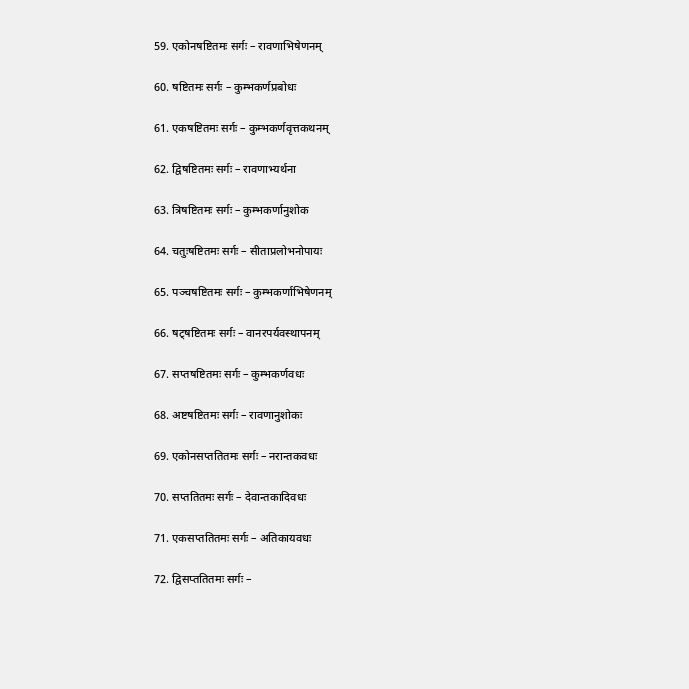59. एकोनषष्टितमः सर्गः – रावणाभिषेणनम्

60. षष्टितमः सर्गः – कुम्भकर्णप्रबोधः

61. एकषष्टितमः सर्गः – कुम्भकर्णवृत्तकथनम्

62. द्विषष्टितमः सर्गः – रावणाभ्यर्थना

63. त्रिषष्टितमः सर्गः – कुम्भकर्णानुशोक

64. चतुःषष्टितमः सर्गः – सीताप्रलोभनोपायः

65. पञ्चषष्टितमः सर्गः – कुम्भकर्णाभिषेणनम्

66. षट्षष्टितमः सर्गः – वानरपर्यवस्थापनम्

67. सप्तषष्टितमः सर्गः – कुम्भकर्णवधः

68. अष्टषष्टितमः सर्गः – रावणानुशोकः

69. एकोनसप्ततितमः सर्गः – नरान्तकवधः

70. सप्ततितमः सर्गः – देवान्तकादिवधः

71. एकसप्ततितमः सर्गः – अतिकायवधः

72. द्विसप्ततितमः सर्गः –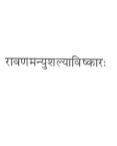रावणमन्युशल्याविष्कारः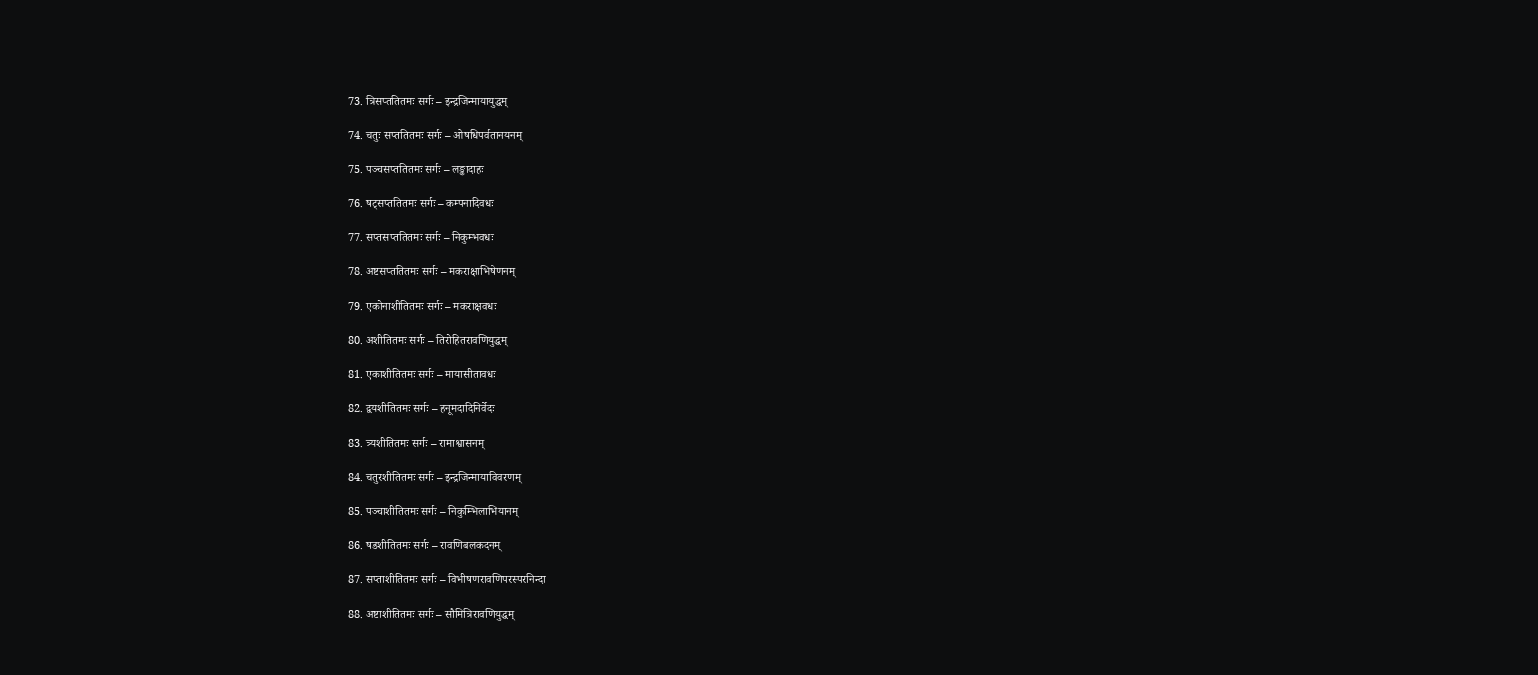73. त्रिसप्ततितमः सर्गः – इन्द्रजिन्मायायुद्धम्

74. चतुः सप्ततितमः सर्गः – ओषधिपर्वतानयनम्

75. पञ्चसप्ततितमः सर्गः – लङ्कादाहः

76. षट्सप्ततितमः सर्गः – कम्पनादिवधः

77. सप्तसप्ततितमः सर्गः – निकुम्भवधः

78. अष्टसप्ततितमः सर्गः – मकराक्षाभिषेणनम्

79. एकोनाशीतितमः सर्गः – मकराक्षवधः

80. अशीतितमः सर्गः – तिरोहितरावणियुद्धम्

81. एकाशीतितमः सर्गः – मायासीतावधः

82. द्वयशीतितमः सर्गः – हनूमदादिनिर्वेदः

83. त्र्यशीतितमः सर्गः – रामाश्वासनम्

84. चतुरशीतितमः सर्गः – इन्द्रजिन्मायाविवरणम्

85. पञ्चाशीतितमः सर्गः – निकुम्भिलाभियानम्

86. षडशीतितमः सर्गः – रावणिबलकदनम्

87. सप्ताशीतितमः सर्गः – विभीषणरावणिपरस्परनिन्दा

88. अष्टाशीतितमः सर्गः – सौमित्रिरावणियुद्धम्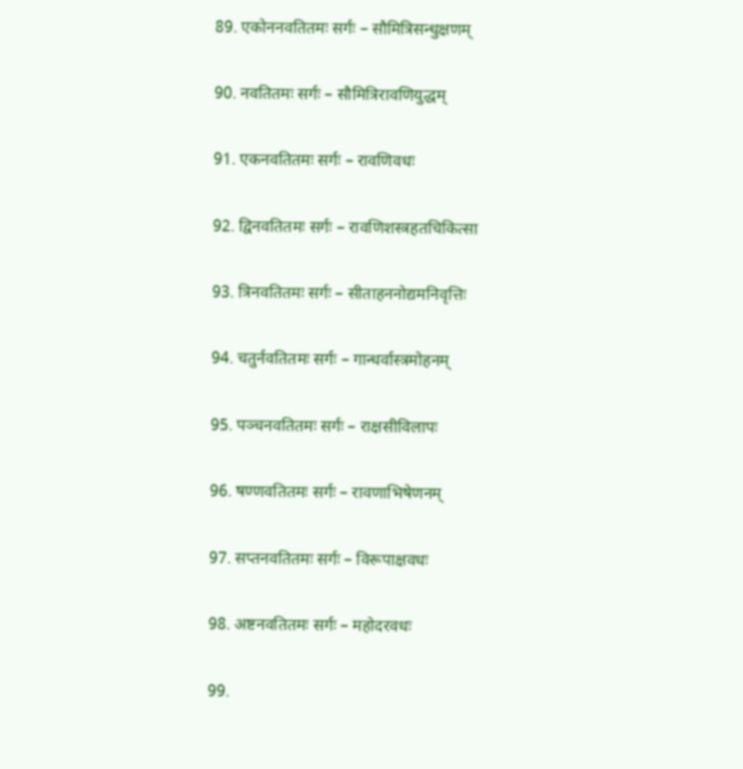89. एकोननवतितमः सर्गः – सौमित्रिसन्धुक्षणम्

90. नवतितमः सर्गः – सौमित्रिरावणियुद्धम्

91. एकनवतितमः सर्गः – रावणिवधः

92. द्विनवतितमः सर्गः – रावणिशस्त्रहतचिकित्सा

93. त्रिनवतितमः सर्गः – सीताहननोद्यमनिवृत्तिः

94. चतुर्नवतितमः सर्गः – गान्धर्वास्त्रमोहनम्

95. पञ्चनवतितमः सर्गः – राक्षसीविलापः

96. षण्णवतितमः सर्गः – रावणाभिषेणनम्

97. सप्तनवतितमः सर्गः – विरूपाक्षवधः

98. अष्टनवतितमः सर्गः – महोदरवधः

99.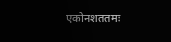एकोनशततमः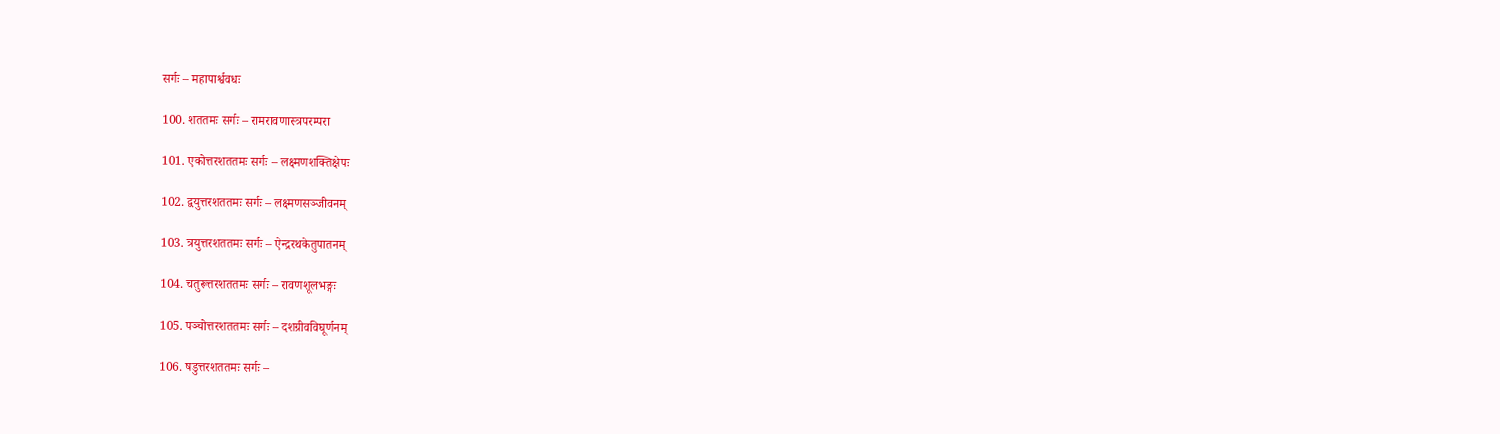सर्गः – महापार्श्ववधः

100. शततमः सर्गः – रामरावणास्त्रपरम्परा

101. एकोत्तरशततमः सर्गः – लक्ष्मणशक्तिक्षेपः

102. द्वयुत्तरशततमः सर्गः – लक्ष्मणसञ्जीवनम्

103. त्रयुत्तरशततमः सर्गः – ऐन्द्ररथकेतुपातनम्

104. चतुरूत्तरशततमः सर्गः – रावणशूलभङ्गः

105. पञ्चोत्तरशततमः सर्गः – दशग्रीवविघूर्णनम्

106. षडुत्तरशततमः सर्गः –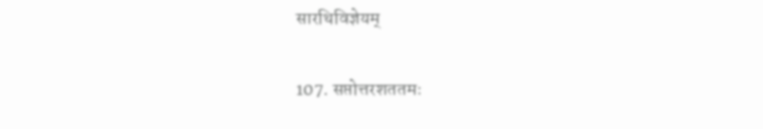सारथिविज्ञेयम्

107. सप्तोत्तरशततमः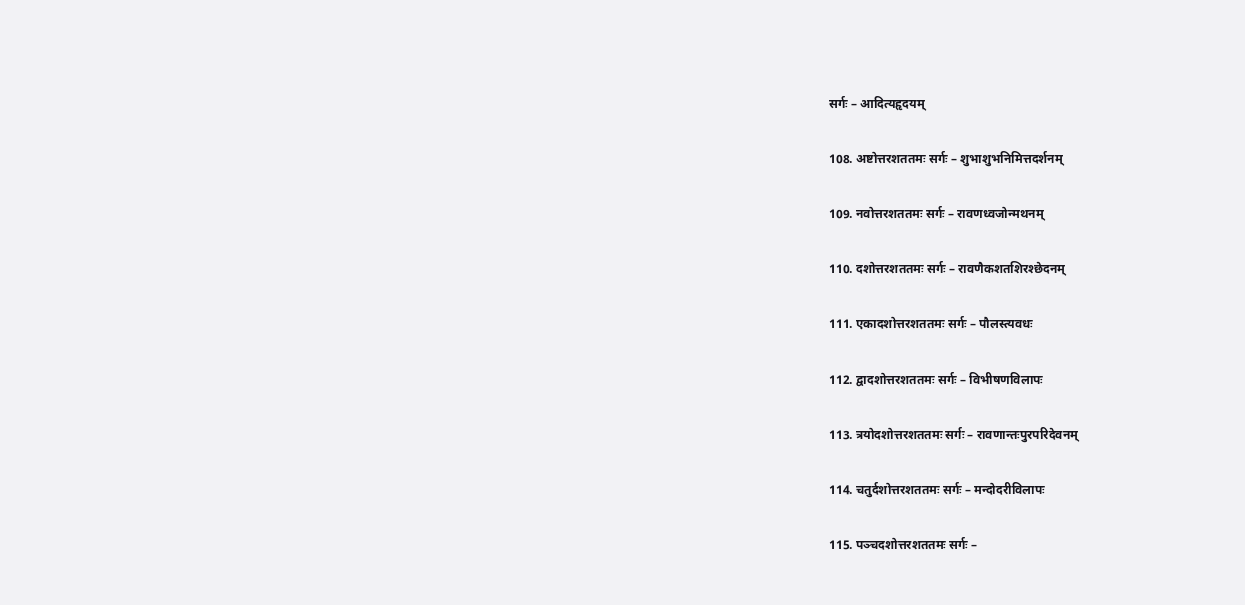सर्गः – आदित्यहृदयम्

108. अष्टोत्तरशततमः सर्गः – शुभाशुभनिमित्तदर्शनम्

109. नवोत्तरशततमः सर्गः – रावणध्वजोन्मथनम्

110. दशोत्तरशततमः सर्गः – रावणैकशतशिरश्छेदनम्

111. एकादशोत्तरशततमः सर्गः – पौलस्त्यवधः

112. द्वादशोत्तरशततमः सर्गः – विभीषणविलापः

113. त्रयोदशोत्तरशततमः सर्गः – रावणान्तःपुरपरिदेवनम्

114. चतुर्दशोत्तरशततमः सर्गः – मन्दोदरीविलापः

115. पञ्चदशोत्तरशततमः सर्गः –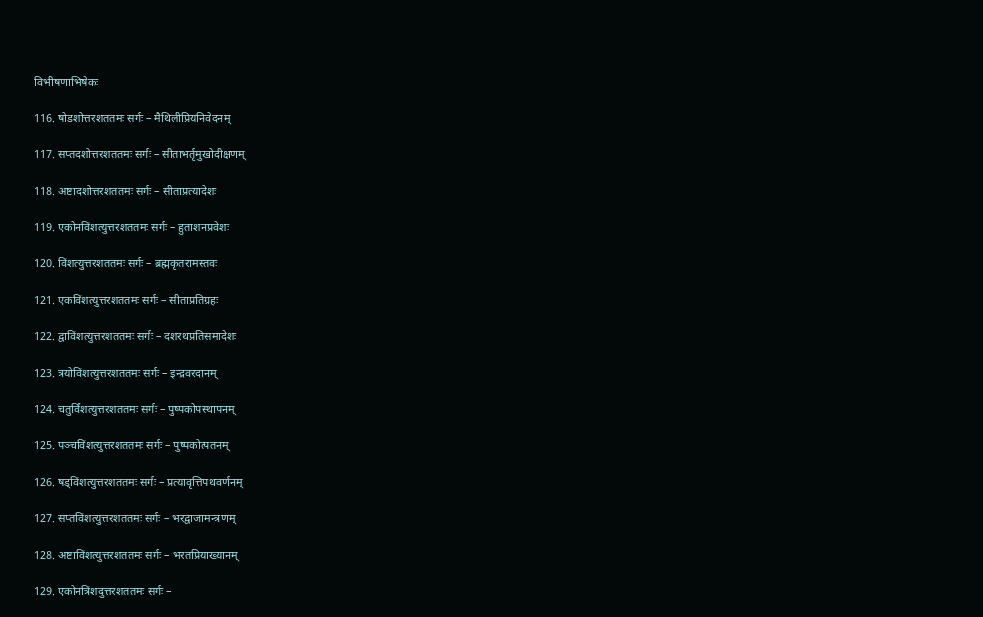विभीषणाभिषेकः

116. षोडशोत्तरशततमः सर्गः – मैथिलीप्रियनिवेदनम्

117. सप्तदशोत्तरशततमः सर्गः – सीताभर्तृमुखोदीक्षणम्

118. अष्टादशोत्तरशततमः सर्गः – सीताप्रत्यादेशः

119. एकोनविंशत्युत्तरशततमः सर्गः – हुताशनप्रवेशः

120. विंशत्युत्तरशततमः सर्गः – ब्रह्मकृतरामस्तवः

121. एकविंशत्युत्तरशततमः सर्गः – सीताप्रतिग्रहः

122. द्वाविंशत्युत्तरशततमः सर्गः – दशरथप्रतिसमादेशः

123. त्रयोविंशत्युत्तरशततमः सर्गः – इन्द्रवरदानम्

124. चतुर्विंशत्युत्तरशततमः सर्गः – पुष्पकोपस्थापनम्

125. पञ्चविंशत्युत्तरशततमः सर्गः – पुष्पकोत्पतनम्

126. षड्विंशत्युत्तरशततमः सर्गः – प्रत्यावृत्तिपथवर्णनम्

127. सप्तविंशत्युत्तरशततमः सर्गः – भरद्वाजामन्त्रणम्

128. अष्टाविंशत्युत्तरशततमः सर्गः – भरतप्रियाख्यानम्

129. एकोनत्रिंशदुत्तरशततमः सर्गः –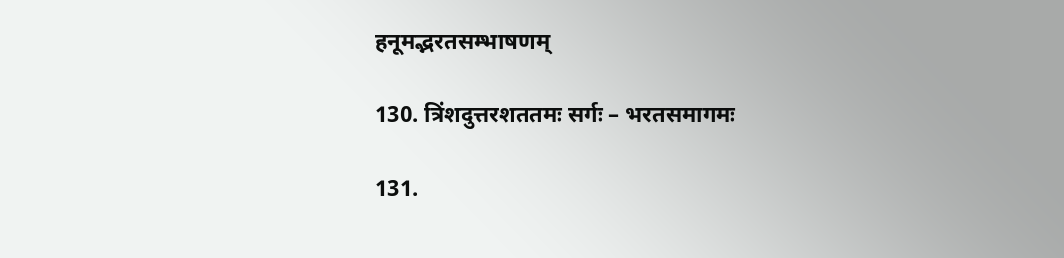हनूमद्भरतसम्भाषणम्

130. त्रिंशदुत्तरशततमः सर्गः – भरतसमागमः

131.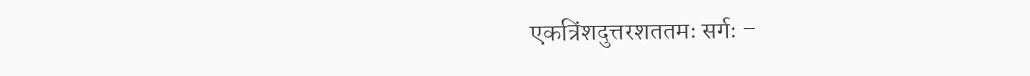एकत्रिंशदुत्तरशततमः सर्गः –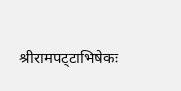श्रीरामपट्‍टाभिषेकः